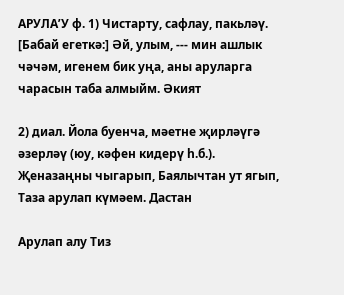АРУЛА’У ф. 1) Чистарту, сафлау, пакьләү. [Бабай егеткә:] Әй, улым, --- мин ашлык чәчәм, игенем бик уңа, аны аруларга чарасын таба алмыйм. Әкият

2) диал. Йола буенча, мәетне җирләүгә әзерләү (юу, кәфен кидерү һ.б.). Җеназаңны чыгарып, Баялычтан ут ягып, Таза арулап күмәем. Дастан

Арулап алу Тиз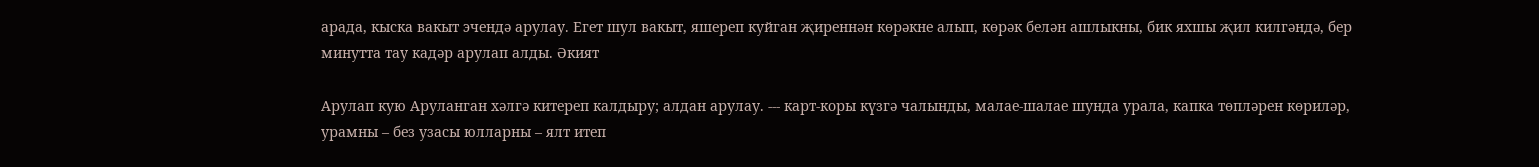арада, кыска вакыт эчендә арулау. Егет шул вакыт, яшереп куйган җиреннән көрәкне алып, көрәк белән ашлыкны, бик яхшы җил килгәндә, бер минутта тау кадәр арулап алды. Әкият

Арулап кую Аруланган хәлгә китереп калдыру; алдан арулау. --- карт-коры күзгә чалынды, малае-шалае шунда урала, капка төпләрен көриләр, урамны – без узасы юлларны – ялт итеп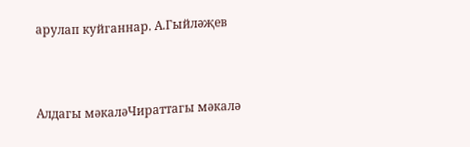арулап куйганнар. А.Гыйләҗев



Алдагы мәкаләЧираттагы мәкалә